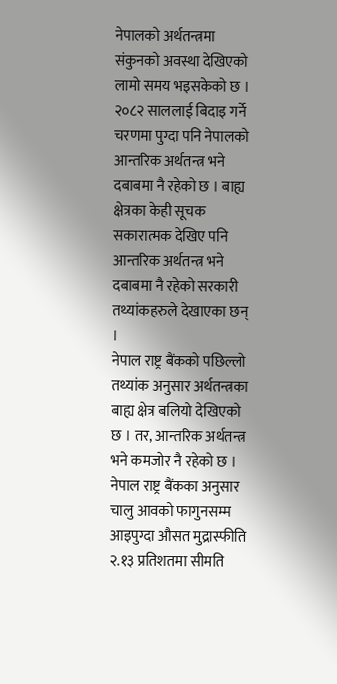नेपालको अर्थतन्त्रमा संकुनको अवस्था देखिएको लामो समय भइसकेको छ । २०८२ साललाई बिदाइ गर्ने चरणमा पुग्दा पनि नेपालको आन्तरिक अर्थतन्त्र भने दबाबमा नै रहेको छ । बाह्य क्षेत्रका केही सूचक सकारात्मक देखिए पनि आन्तरिक अर्थतन्त्र भने दबाबमा नै रहेको सरकारी तथ्यांकहरुले देखाएका छन् ।
नेपाल राष्ट्र बैंकको पछिल्लो तथ्यांक अनुसार अर्थतन्त्रका बाह्य क्षेत्र बलियो देखिएको छ । तर, आन्तरिक अर्थतन्त्र भने कमजोर नै रहेको छ । नेपाल राष्ट्र बैंकका अनुसार चालु आवको फागुनसम्म आइपुग्दा औसत मुद्रास्फीति २.१३ प्रतिशतमा सीमति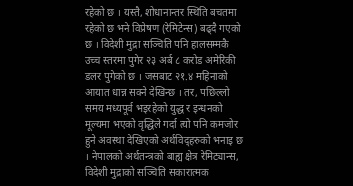रहेको छ । यस्तै, शोधानान्तर स्थिति बचतमा रहेको छ भने विप्रेषण (रेमिटेन्स) बढ्दै गएको छ । विदेशी मुद्रा सञ्चिति पनि हालसम्मकै उच्च स्तरमा पुगेर २३ अर्ब ८ करोड अमेरिकी डलर पुगेको छ । जसबाट २१.४ महिनाको आयात धान्न सक्ने देखिन्छ । तर, पछिल्लो समय मध्यपूर्व भइरहेको युद्ध र इन्धनको मूल्यमा भएको वृद्धिले गर्दा त्यो पनि कमजोर हुने अवस्था देखिएको अर्थविद्हरुको भनाइ छ । नेपालको अर्थतन्त्रको बाह्य क्षेत्र रेमिट्यान्स, विदेशी मुद्राको सञ्चिति सकारात्मक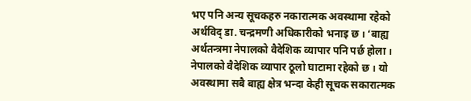भए पनि अन्य सूचकहरु नकारात्मक अवस्थामा रहेको अर्थविद् डा. चन्द्रमणी अधिकारीको भनाइ छ । ‘बाह्य अर्थतन्त्रमा नेपालको वैदेशिक व्यापार पनि पर्छ होला । नेपालको वैदेशिक व्यापार ठूलो घाटामा रहेको छ । यो अवस्थामा सबै बाह्य क्षेत्र भन्दा केही सूचक सकारात्मक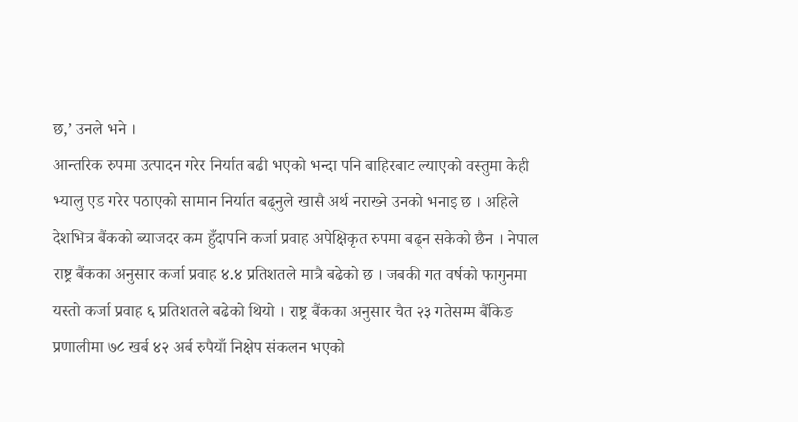छ,’ उनले भने ।
आन्तरिक रुपमा उत्पादन गरेर निर्यात बढी भएको भन्दा पनि बाहिरबाट ल्याएको वस्तुमा केही भ्यालु एड गरेर पठाएको सामान निर्यात बढ्नुले खासै अर्थ नराख्ने उनको भनाइ छ । अहिले देशभित्र बैंकको ब्याजदर कम हुँदापनि कर्जा प्रवाह अपेक्षिकृत रुपमा बढ्न सकेको छैन । नेपाल राष्ट्र बैंकका अनुसार कर्जा प्रवाह ४.४ प्रतिशतले मात्रै बढेको छ । जबकी गत वर्षको फागुनमा यस्तो कर्जा प्रवाह ६ प्रतिशतले बढेको थियो । राष्ट्र बैंकका अनुसार चैत २३ गतेसम्म बैंकिङ प्रणालीमा ७८ खर्ब ४२ अर्ब रुपैयाँ निक्षेप संकलन भएको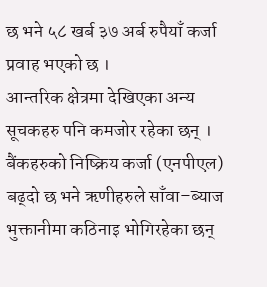छ भने ५८ खर्ब ३७ अर्ब रुपैयाँ कर्जा प्रवाह भएको छ ।
आन्तरिक क्षेत्रमा देखिएका अन्य सूचकहरु पनि कमजोर रहेका छन् । बैंकहरुको निष्क्रिय कर्जा (एनपीएल) बढ्दो छ भने ऋणीहरुले साँवा–ब्याज भुक्तानीमा कठिनाइ भोगिरहेका छन्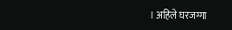। अहिले घरजग्गा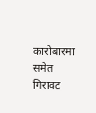कारोबारमा समेत गिरावट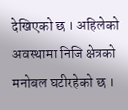देखिएको छ । अहिलेको अवस्थामा निजि क्षेत्रको मनोबल घटीरहेको छ ।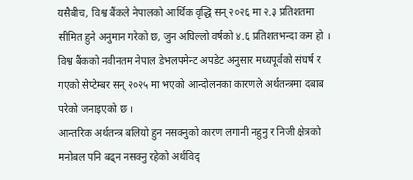यसैबीच, विश्व बैंकले नेपालको आर्थिक वृद्धि सन् २०२६ मा २.३ प्रतिशतमा सीमित हुने अनुमान गरेको छ, जुन अघिल्लो वर्षको ४.६ प्रतिशतभन्दा कम हो । विश्व बैंकको नवीनतम नेपाल डेभलपमेन्ट अपडेट अनुसार मध्यपूर्वको संघर्ष र गएको सेप्टेम्बर सन् २०२५ मा भएको आन्दोलनका कारणले अर्थतन्त्रमा दबाब परेको जनाइएको छ ।
आन्तरिक अर्थतन्त्र बलियो हुन नसक्नुको कारण लगानी नहुनु र निजी क्षेत्रको मनोबल पनि बढ्न नसक्नु रहेको अर्थविद्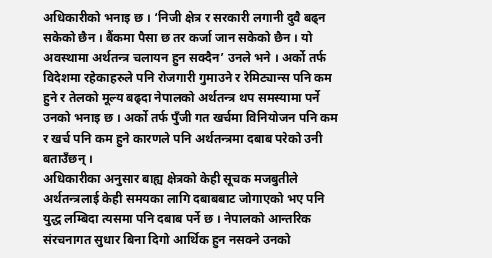अधिकारीको भनाइ छ । ‘निजी क्षेत्र र सरकारी लगानी दुवै बढ्न सकेको छैन । बैंकमा पैसा छ तर कर्जा जान सकेको छैन । यो अवस्थामा अर्थतन्त्र चलायन हुन सक्दैन’ उनले भने । अर्को तर्फ विदेशमा रहेकाहरुले पनि रोजगारी गुमाउने र रेमिट्यान्स पनि कम हुने र तेलको मूल्य बढ्दा नेपालको अर्थतन्त्र थप समस्यामा पर्ने उनको भनाइ छ । अर्को तर्फ पुँजी गत खर्चमा विनियोजन पनि कम र खर्च पनि कम हुने कारणले पनि अर्थतन्त्रमा दबाब परेको उनी बताउँछन् ।
अधिकारीका अनुसार बाह्य क्षेत्रको केही सूचक मजबुतीले अर्थतन्त्रलाई केही समयका लागि दबाबबाट जोगाएको भए पनि युद्ध लम्बिदा त्यसमा पनि दबाब पर्ने छ । नेपालको आन्तरिक संरचनागत सुधार बिना दिगो आर्थिक हुन नसक्ने उनको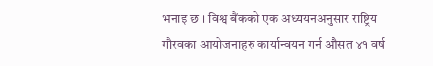भनाइ छ । विश्व बैंकको एक अध्ययनअनुसार राष्ट्रिय गौरवका आयोजनाहरु कार्यान्वयन गर्न औसत ४१ वर्ष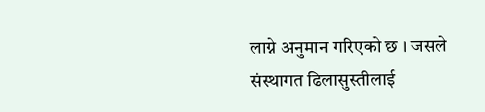लाग्ने अनुमान गरिएको छ । जसले संस्थागत ढिलासुस्तीलाई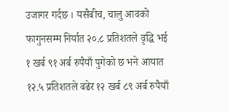उजागर गर्दछ । यसैबीच, चालु आवको फागुनसम्म निर्यात २०.८ प्रतिशतले वृद्धि भई १ खर्ब ९१ अर्ब रुपैयाँ पुगेको छ भने आयात १२.५ प्रतिशतले बढेर १२ खर्ब ८९ अर्ब रुपैयाँ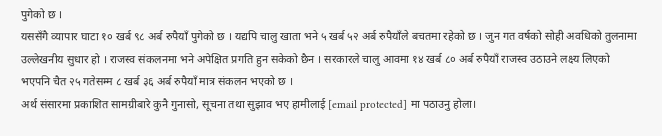पुगेको छ ।
यससँगै व्यापार घाटा १० खर्ब ९८ अर्ब रुपैयाँ पुगेको छ । यद्यपि चालु खाता भने ५ खर्ब ५२ अर्ब रुपैयाँले बचतमा रहेको छ । जुन गत वर्षको सोही अवधिको तुलनामा उल्लेखनीय सुधार हो । राजस्व संकलनमा भने अपेक्षित प्रगति हुन सकेको छैन । सरकारले चालु आवमा १४ खर्ब ८० अर्ब रुपैयाँ राजस्व उठाउने लक्ष्य लिएको भएपनि चैत २५ गतेसम्म ८ खर्ब ३६ अर्ब रुपैयाँ मात्र संकलन भएको छ ।
अर्थ संसारमा प्रकाशित सामग्रीबारे कुनै गुनासो, सूचना तथा सुझाव भए हामीलाई [email protected] मा पठाउनु होला।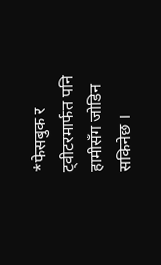*फेसबुक र ट्वीटरमार्फत पनि हामीसँग जोडिन सकिनेछ ।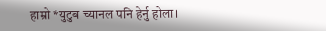हाम्रो *युटुब च्यानल पनि हेर्नु होला।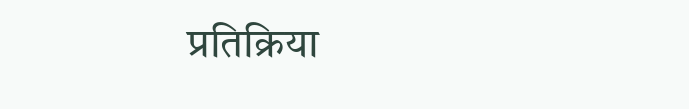प्रतिक्रिया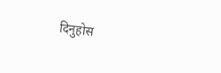दिनुहोस